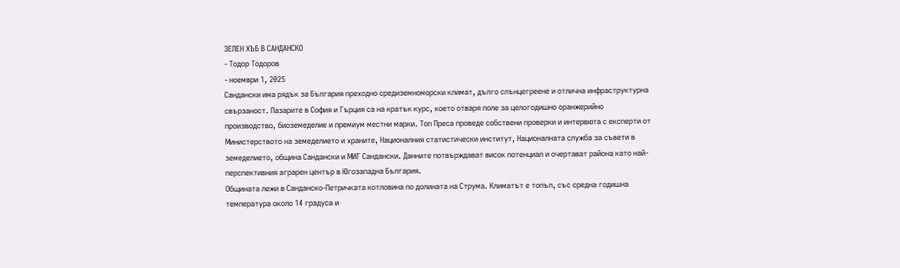ЗЕЛЕН ХЪБ В САНДАНСКО
- Тодор Тодоров
- ноември 1, 2025
Сандански има рядък за България преходно средиземноморски климат, дълго слънцегреене и отлична инфраструктурна свързаност. Пазарите в София и Гърция са на кратък курс, което отваря поле за целогодишно оранжерийно производство, биоземеделие и премиум местни марки. Топ Преса проведе собствени проверки и интервюта с експерти от Министерството на земеделието и храните, Националния статистически институт, Националната служба за съвети в земеделието, община Сандански и МИГ Сандански. Данните потвърждават висок потенциал и очертават районa като най-перспективния аграрен център в Югозападна България.
Общината лежи в Санданско-Петричката котловина по долината на Струма. Климатът е топъл, със средна годишна температура около 14 градуса и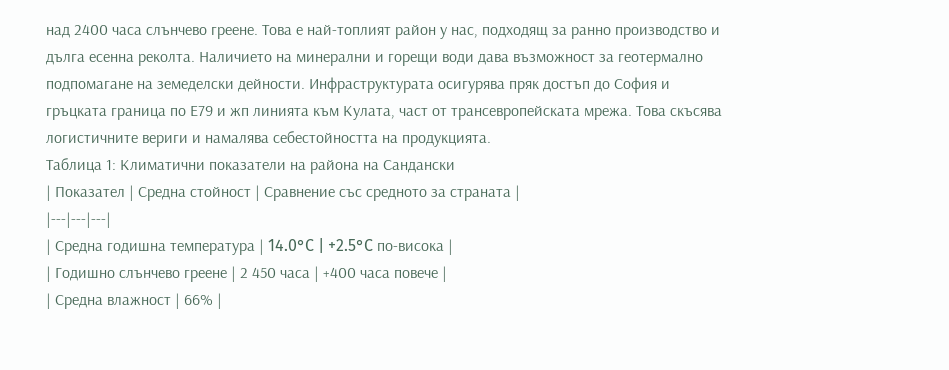над 2400 часа слънчево греене. Това е най-топлият район у нас, подходящ за ранно производство и дълга есенна реколта. Наличието на минерални и горещи води дава възможност за геотермално подпомагане на земеделски дейности. Инфраструктурата осигурява пряк достъп до София и гръцката граница по Е79 и жп линията към Кулата, част от трансевропейската мрежа. Това скъсява логистичните вериги и намалява себестойността на продукцията.
Таблица 1: Климатични показатели на района на Сандански
| Показател | Средна стойност | Сравнение със средното за страната |
|---|---|---|
| Средна годишна температура | 14.0°C | +2.5°C по-висока |
| Годишно слънчево греене | 2 450 часа | +400 часа повече |
| Средна влажност | 66% |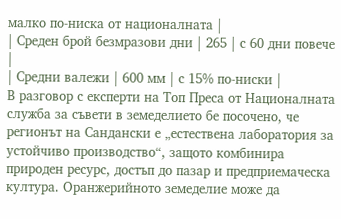малко по-ниска от националната |
| Среден брой безмразови дни | 265 | с 60 дни повече |
| Средни валежи | 600 мм | с 15% по-ниски |
В разговор с експерти на Топ Преса от Националната служба за съвети в земеделието бе посочено, че регионът на Сандански е „естествена лаборатория за устойчиво производство“, защото комбинира природен ресурс, достъп до пазар и предприемаческа култура. Оранжерийното земеделие може да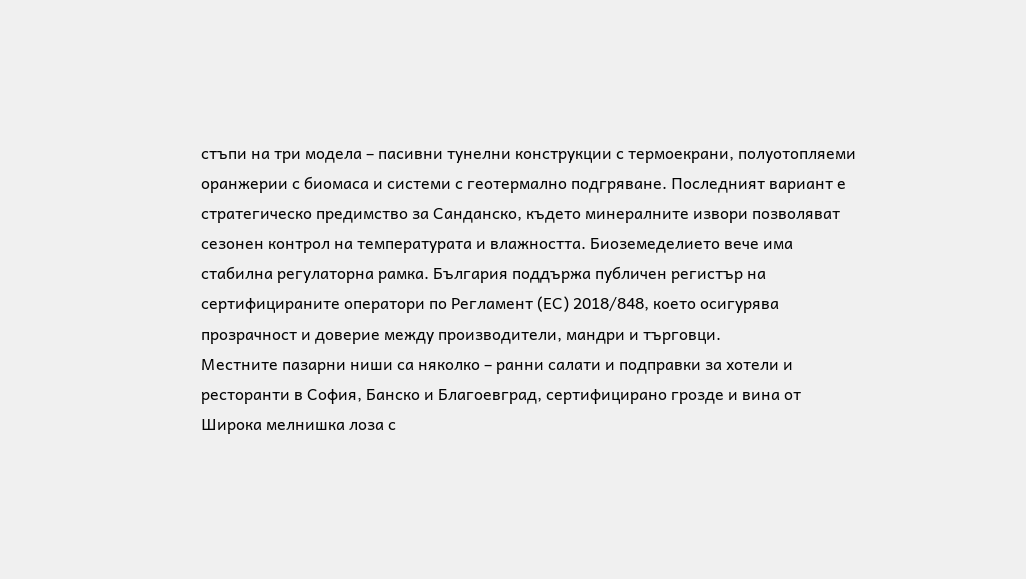стъпи на три модела – пасивни тунелни конструкции с термоекрани, полуотопляеми оранжерии с биомаса и системи с геотермално подгряване. Последният вариант е стратегическо предимство за Санданско, където минералните извори позволяват сезонен контрол на температурата и влажността. Биоземеделието вече има стабилна регулаторна рамка. България поддържа публичен регистър на сертифицираните оператори по Регламент (ЕС) 2018/848, което осигурява прозрачност и доверие между производители, мандри и търговци.
Местните пазарни ниши са няколко – ранни салати и подправки за хотели и ресторанти в София, Банско и Благоевград, сертифицирано грозде и вина от Широка мелнишка лоза с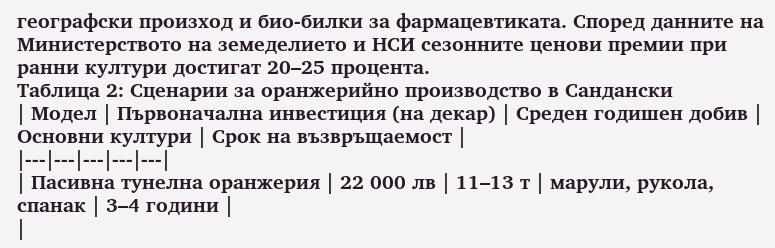географски произход и био-билки за фармацевтиката. Според данните на Министерството на земеделието и НСИ сезонните ценови премии при ранни култури достигат 20–25 процента.
Таблица 2: Сценарии за оранжерийно производство в Сандански
| Модел | Първоначална инвестиция (на декар) | Среден годишен добив | Основни култури | Срок на възвръщаемост |
|---|---|---|---|---|
| Пасивна тунелна оранжерия | 22 000 лв | 11–13 т | марули, рукола, спанак | 3–4 години |
|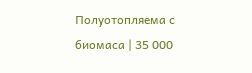Полуотопляема с биомаса | 35 000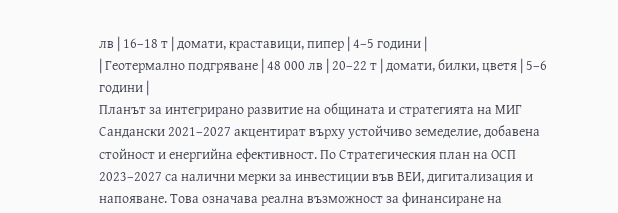лв | 16–18 т | домати, краставици, пипер | 4–5 години |
| Геотермално подгряване | 48 000 лв | 20–22 т | домати, билки, цветя | 5–6 години |
Планът за интегрирано развитие на общината и стратегията на МИГ Сандански 2021–2027 акцентират върху устойчиво земеделие, добавена стойност и енергийна ефективност. По Стратегическия план на ОСП 2023–2027 са налични мерки за инвестиции във ВЕИ, дигитализация и напояване. Това означава реална възможност за финансиране на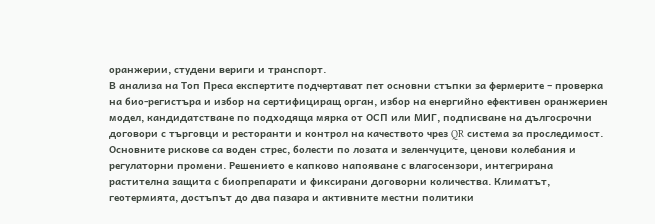оранжерии, студени вериги и транспорт.
В анализа на Топ Преса експертите подчертават пет основни стъпки за фермерите – проверка на био-регистъра и избор на сертифициращ орган, избор на енергийно ефективен оранжериен модел, кандидатстване по подходяща мярка от ОСП или МИГ, подписване на дългосрочни договори с търговци и ресторанти и контрол на качеството чрез QR система за проследимост. Основните рискове са воден стрес, болести по лозата и зеленчуците, ценови колебания и регулаторни промени. Решението е капково напояване с влагосензори, интегрирана растителна защита с биопрепарати и фиксирани договорни количества. Климатът, геотермията, достъпът до два пазара и активните местни политики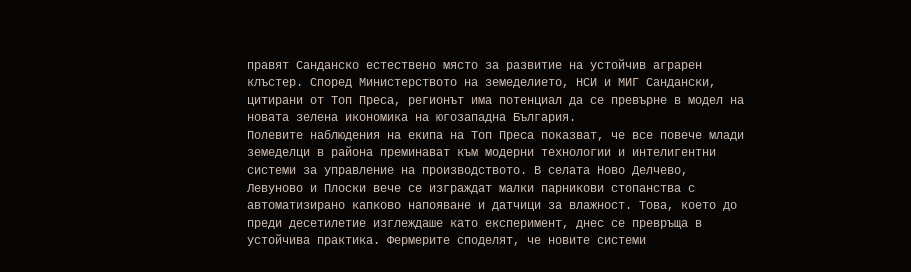правят Санданско естествено място за развитие на устойчив аграрен клъстер. Според Министерството на земеделието, НСИ и МИГ Сандански, цитирани от Топ Преса, регионът има потенциал да се превърне в модел на новата зелена икономика на югозападна България.
Полевите наблюдения на екипа на Топ Преса показват, че все повече млади земеделци в района преминават към модерни технологии и интелигентни системи за управление на производството. В селата Ново Делчево, Левуново и Плоски вече се изграждат малки парникови стопанства с автоматизирано капково напояване и датчици за влажност. Това, което до преди десетилетие изглеждаше като експеримент, днес се превръща в устойчива практика. Фермерите споделят, че новите системи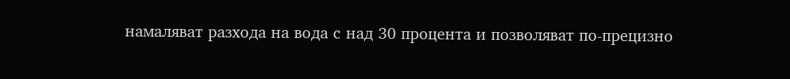намаляват разхода на вода с над 30 процента и позволяват по-прецизно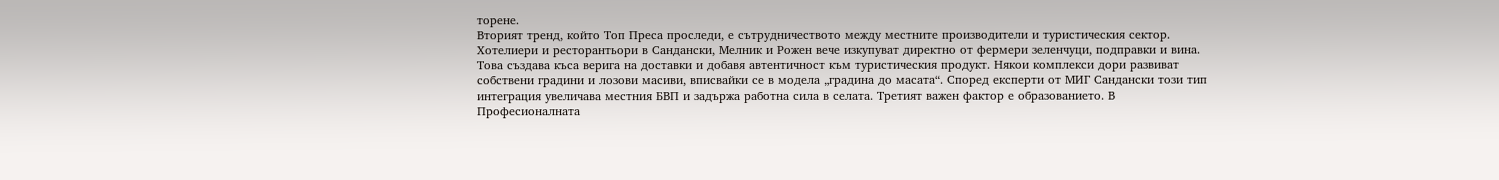торене.
Вторият тренд, който Топ Преса проследи, е сътрудничеството между местните производители и туристическия сектор. Хотелиери и ресторантьори в Сандански, Мелник и Рожен вече изкупуват директно от фермери зеленчуци, подправки и вина. Това създава къса верига на доставки и добавя автентичност към туристическия продукт. Някои комплекси дори развиват собствени градини и лозови масиви, вписвайки се в модела „градина до масата“. Според експерти от МИГ Сандански този тип интеграция увеличава местния БВП и задържа работна сила в селата. Третият важен фактор е образованието. В Професионалната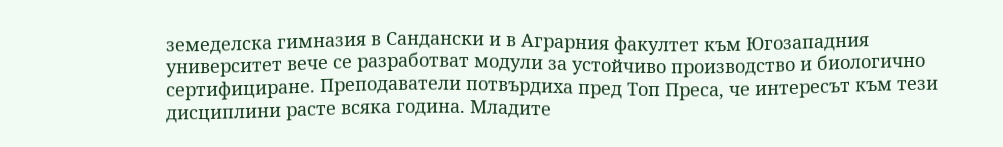земеделска гимназия в Сандански и в Аграрния факултет към Югозападния университет вече се разработват модули за устойчиво производство и биологично сертифициране. Преподаватели потвърдиха пред Топ Преса, че интересът към тези дисциплини расте всяка година. Младите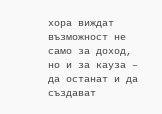хора виждат възможност не само за доход, но и за кауза – да останат и да създават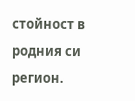стойност в родния си регион.